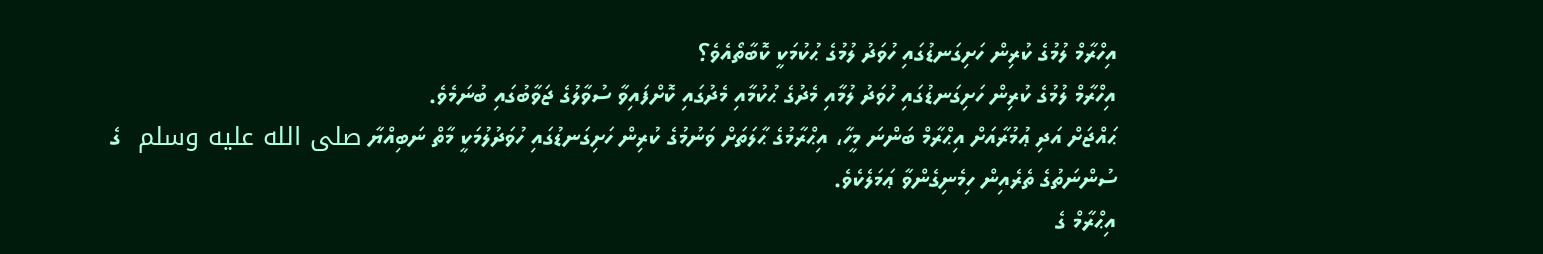އިހްރާމް ލުމުގެ ކުރިން ހަށިގަނޑުގައި ހުވަދު ލުމުގެ ޙުކުމަކީ ކޮބާތޯއެވެ؟
އިހްރާމް ލުމުގެ ކުރިން ހަށިގަނޑުގައި ހުވަދު ލުމާއި މެދުގެ ޙުކުމާއި މެދުގައި ކޮށްފައިވާ ސުވާލުގެ ޖަވާބުގައި ބުނަމެވެ.
ޙައްޖަށް އަދި ޢުމުރާއަށް އިޙްރާމް ބަންނަ މީހާ، އިޙްރާމުގެ ޙާލަތަށް ވަނުމުގެ ކުރިން ހަށިގަނޑުގައި ހުވަދުލުމަކީ މާތް ނަބިއްޔާ صلى الله عليه وسلم  ގެ ސުންނަތުގެ ތެރެއިން ހިމެނިގެންވާ ޢަމަލެކެވެ.
އިޙްރާމް ގެ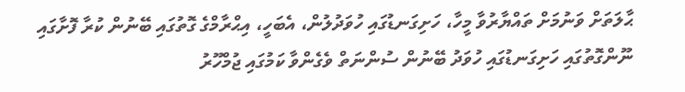ޙާލަތަށް ވަނުމަށް ތައްޔާރުވާ މީހާ، ހަށިގަނޑުގައި ހުވަދުލުން، އެބަހީ، އިޙްރާމްގެ ގޮތުގައި ބޭނުން ކުރާ ފޮށާގައި ނޫންގޮތުގައި ހަށިގަނޑުގައި ހުވަދު ބޭނުން ސުންނަތް ވެގެންވާ ކަމުގައި ޖުމްހޫރު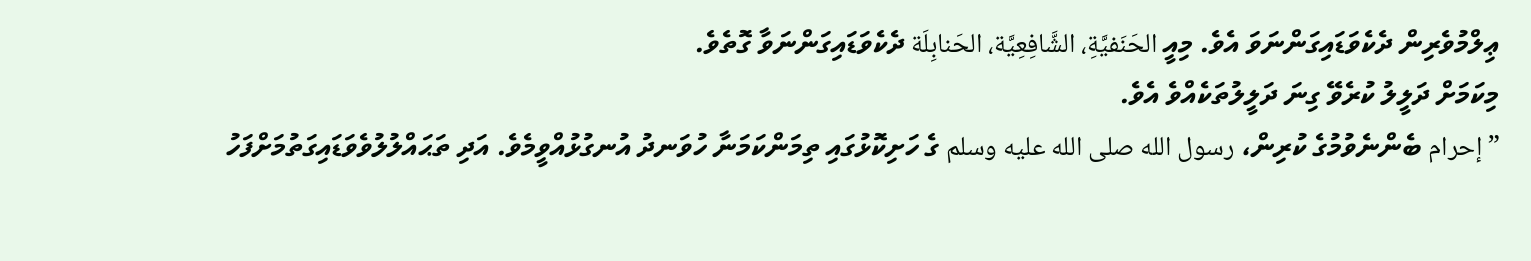ޢިލްމުވެރިން ދެކެވަޑައިގަންނަވަ އެވެ. މިއީ الحَنَفيَّةِ، الشَّافِعِيَّة، الحَنابِلَة ދެކެވަޑައިގަންނަވާ ގޮތެވެ.
މިކަމަށް ދަލީލު ކުރެވޭ ގިނަ ދަލީލުތަކެއްވެ އެވެ.
”إحرام ބެންނެވުމުގެ ކުރިން، رسول الله صلى الله عليه وسلم ގެ ހަށިކޮޅުގައި ތިމަންކަމަނާ ހުވަނދު އުނގުޅުއްވީމެވެ. އަދި ތަޙައްލުލުވެވަޑައިގަތުމަށްފަހު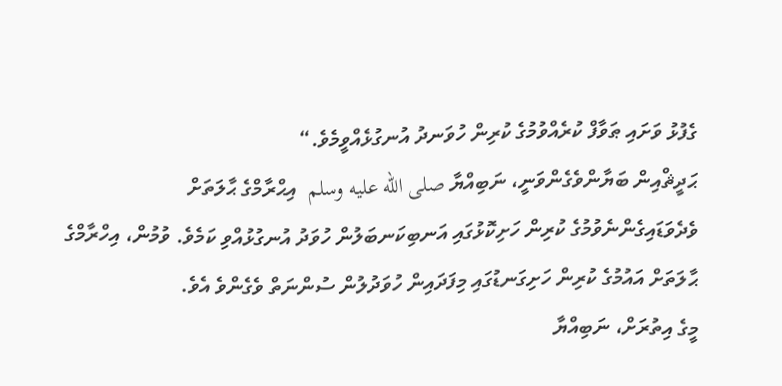ގެފުޅު ވަށައި ޠަވާފް ކުރެއްވުމުގެ ކުރިން ހުވަނދު އުނގުޅެއްވީމެވެ.“
ޙަދީޘްއިން ބަޔާންވެގެންވަނީ، ނަބިއްޔާ صلى الله عليه وسلم  އިޙްރާމްގެ ޙާލަތަށް ވެދެވަޑައިގެންނެވުމުގެ ކުރިން ހަށިކޮޅުގައި އަނބިކަނބަލުން ހުވަދު އުނގުޅުއްވި ކަމެވެ. ވުމުން، އިހްރާމްގެ ޙާލަތަށް އައުމުގެ ކުރިން ހަށިގަނޑުގައި މިފަދައިން ހުވަދުލުން ސުންނަތް ވެގެންވެ އެވެ.
މީގެ އިތުރަށް، ނަބިއްޔާ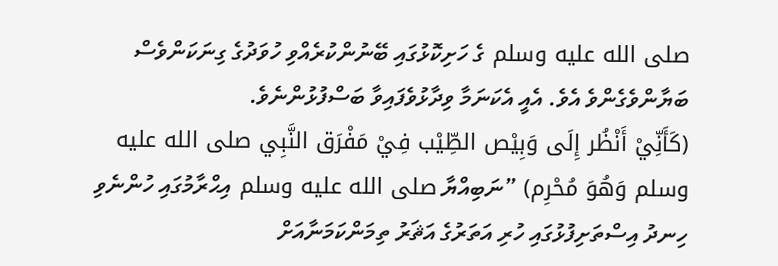صلى الله عليه وسلم ގެ ހަށިކޮޅުގައި ބޭނުންކުރެއްވި ހުވަދުގެ ގިނަކަންވެސް ބަޔާންވެގެންވެ އެވެ. އެއީ އެކަނަމާ ވިދާޅުވެފައިވާ ބަސްފުޅުންނެވެ.
(كَأَنِّيْ أَنْظُر إِلَى وَبِيْص الطِّيْب فِيْ مَفْرَق النَّبِي صلى الله عليه وسلم وَهُوَ مُحْرِم) ”ނަބިއްޔާ صلى الله عليه وسلم އިޙްރާމުގައި ހުންނެވި ހިނދު އިސްތަށިފުޅުގައި ހުރި އަތަރުގެ އަޘަރު ތިމަންކަމަނާއަށް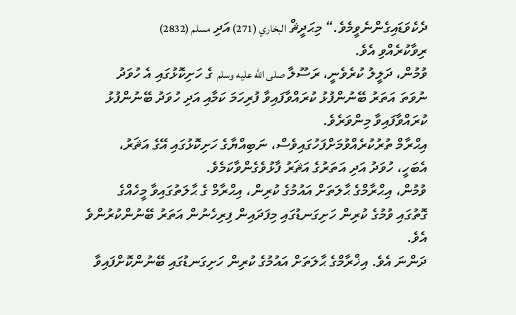ދެކެވަޑައިގެންނެވީމެވެ.“ މިޙަދީޘް البخاري (271) އަދި مسلم (2832) ރިވާކުރެއްވި އެވެ.
ވުމުން، ދަލީލު ކުރެވެނީ، ރަސޫލާ صلى الله عليه وسلم  ގެ ހަށިކޮޅުގައި އެ ހުވަދު ނުވަތަ އަތަރު ބޭނުންފުޅު ކުރައްވާފައިވާ ފުރިހަމަ ކަމާއި އަދި ހުވަދު ބޭނުންފުޅު ކުރައްވާފައިވާ މިންވަރެވެ.
އިޙްރާމް ތުރުކުރެއްވުމަށްފަހުގައިވެސް، ނަބިއްޔާގެ ހަށިކޮޅުގައި އޭގެ އަޘަރު، އެބަހީ، ހުވަދު އަދި އަތަރުގެ އަޘަރު ފާޅުވެގެންވާކަމެވެ.
ވުމުން، އިޙްރާމްގެ ޙާލަތަށް އައުމުގެ ކުރިން، އިޙްރާމް ގެ ޙާލަތުގައިވާ މީހެއްގެ ގޮތުގައި ވުމުގެ ކުރިން ހަށިގަނޑުގައި މިފަދައިން ފިރިހެނުން އަތަރު ބޭނުންކުރުންވެ އެވެ.
ދަންނަ އެވެ. އިޚްރާމްގެ ޙާލަތަށް އައުމުގެ ކުރިން ހަށިގަނޑުގައި ބޭނުންކޮށްފައިވާ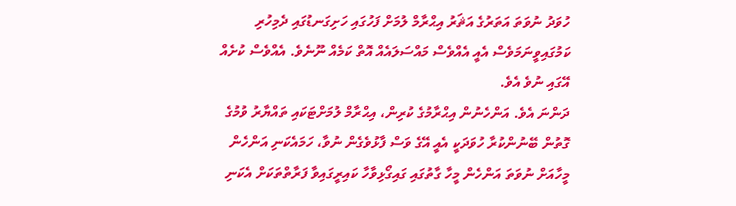ހުވަދު ނުވަތަ އަތަރުގެ އަޘަރު އިޙްރާމް ލުމަށް ފަހުގައި ހަށިގަނޑުގައި ދެމިހުރި ކަމުގައިވީނަމަވެސް އެއީ އެއްވެސް މައްސަލައެއް އޮތް ކަމެއް ނޫނެވެ. އެއްވެސް ކުށެއް އޭގައި ނުވެ އެވެ.
ދަންނަ އެވެ. އަންހެނުން އިޙްރާމުގެ ކުރިން، އިޙްރާމް ލުމަށްޓަކައި ތައްޔާރު ވުމުގެ ގޮތުން ބޭނުންކުރާ ހުވަދަކީ އެއީ އޭގެ ވަސް ފާޅުވެގެން ނުވާ، ހަމައެކަނި އަންހެން މީހާއަށް ނުވަތަ އަންހެން މީހާ ގާތުގައި ގައިގޯޅިވާހާ ކައިރީގައިވާ ފަރާތްތަކަށް އެކަނި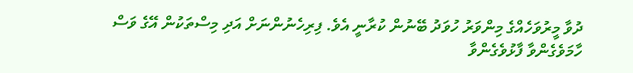ދުވާ މީރުވަހެއްގެ މިންވަރު ހުވަދު ބޭނުން ކުރާނީ އެވެ. ފިރިހެނުންނަށް އަދި މިސްތަކުން އޭގެ ވަސް ހާމަވެގެންވާ ފާޅުވެގެންވާ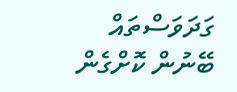ގަދަވަސްތައް ބޭނުން ކޮށްގެން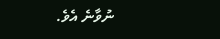ނުވާނެ އެވެ.